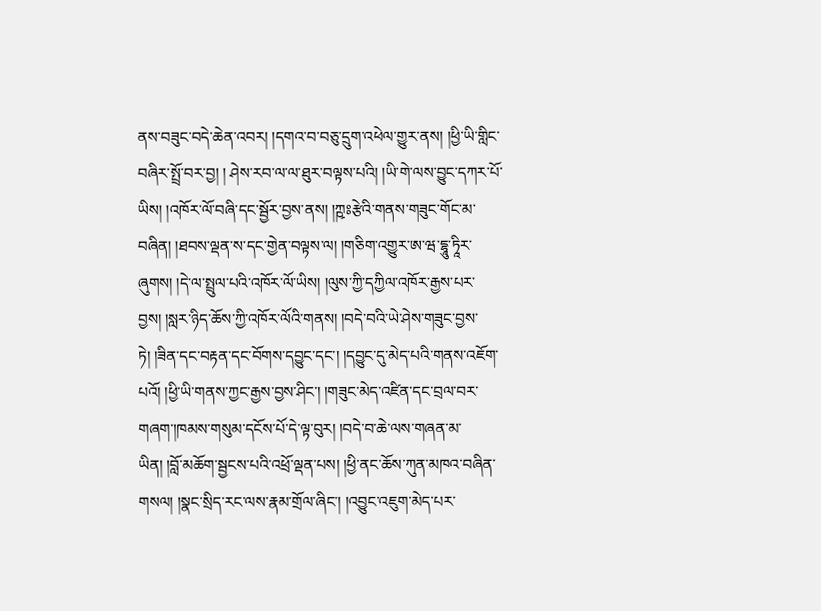ནས་བཟུང་བདེ་ཆེན་འབར། །དགའ་བ་བཅུ་དྲུག་འཕེལ་གྱུར་ནས། །ཕྱི་ཡི་གླིང་བཞིར་སྤྲོ་བར་བྱ། ། ཤེས་རབ་ལ་ལ་ཐུར་བལྟས་པའི། །ཡི་གེ་ལས་བྱུང་དཀར་པོ་ཡིས། །འཁོར་ལོ་བཞི་དང་སྦྱོར་བྱས་ནས། །ཀྵཿརྩེའི་གནས་གཟུང་གོང་མ་བཞིན། །ཐབས་ལྡན་ས་དང་གྱེན་བལྟས་ལ། །གཅིག་འགྱུར་ཨ་ཝ་དྷཱུ་ཏཱིར་ཞུགས། །དེ་ལ་སྤྲུལ་པའི་འཁོར་ལོ་ཡིས། །ལུས་ཀྱི་དཀྱིལ་འཁོར་རྒྱས་པར་བྱས། །སླར་ཉིད་ཆོས་ཀྱི་འཁོར་ལོའི་གནས། །བདེ་བའི་ཡེ་ཤེས་གཟུང་བྱས་ཏེ། །ཟིན་དང་བརྟན་དང་བོགས་དབྱུང་དང་། །དབྱུང་དུ་མེད་པའི་གནས་འཇོག་པའོ། །ཕྱི་ཡི་གནས་ཀྱང་རྒྱས་བྱས་ཤིང་། །གཟུང་མེད་འཛིན་དང་བྲལ་བར་གཞག་།ཁམས་གསུམ་དངོས་པོ་དེ་ལྟ་བུར། །བདེ་བ་ཆེ་ལས་གཞན་མ་ཡིན། །བློ་མཆོག་སྦྱངས་པའི་འཕྲོ་ལྡན་པས། །ཕྱི་ནང་ཆོས་ཀུན་མཁའ་བཞིན་གསལ། །སྣང་སྲིད་རང་ལས་རྣམ་གྲོལ་ཞིང་། །འབྱུང་འཇུག་མེད་པར་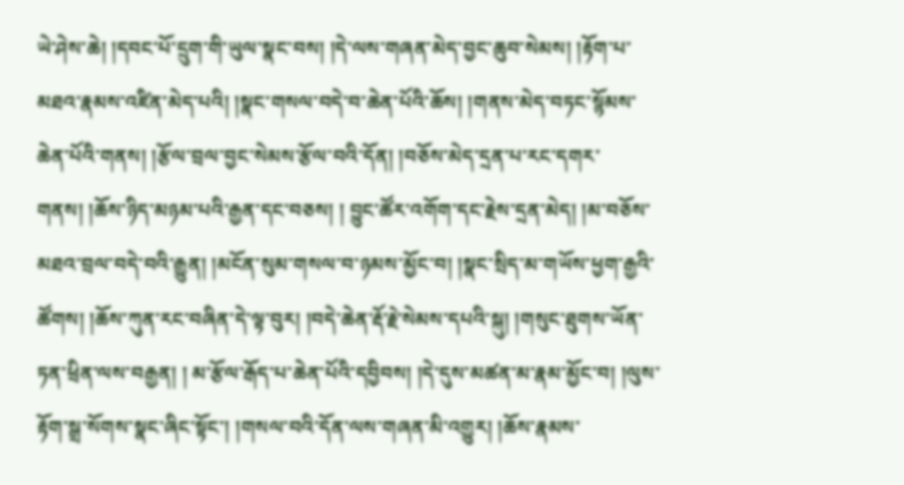ཡེ་ཤེས་ཆེ། །དབང་པོ་དྲུག་གི་ཡུལ་སྣང་བས། །དེ་ལས་གཞན་མེད་བྱང་ཆུབ་སེམས། །རྟོག་པ་མཐའ་རྣམས་འཛིན་མེད་པའི། །སྣང་གསལ་བདེ་བ་ཆེན་པོའི་ཆོས། །གནས་མེད་བཏང་སྙོམས་ཆེན་པོའི་གནས། །རྩོལ་བྲལ་བྱང་སེམས་རྩོལ་བའི་དོན། །བཅོས་མེད་དྲན་པ་རང་དགར་གནས། །ཆོས་ཉིད་མཉམ་པའི་རྒྱན་དང་བཅས། ། བྱུང་ཚོར་འགོག་དང་རྗེས་དྲན་མེད། །མ་བཅོས་མཐའ་བྲལ་བདེ་བའི་རྒྱུན། །མངོན་སུམ་གསལ་བ་ཉམས་མྱོང་བ། །སྣང་སྲིད་མ་གཡོས་ཕྱག་རྒྱའི་ཚོགས། །ཆོས་ཀུན་རང་བཞིན་དེ་ལྟ་བུར། །བདེ་ཆེན་རྡོ་རྗེ་སེམས་དཔའི་སྐུ། །གསུང་ཐུགས་ཡོན་ཏན་ཕྲིན་ལས་བརྒྱན། ། མ་རྩོལ་རྒོད་པ་ཆེན་པོའི་དབྱིབས། །དེ་དུས་མཚན་མ་རྣམ་མྱོང་བ། །ལུས་རྟོག་སྒྲ་སོགས་སྣང་ཞིང་སྟོང་། །གསལ་བའི་དོན་ལས་གཞན་མི་འགྱུར། །ཆོས་རྣམས་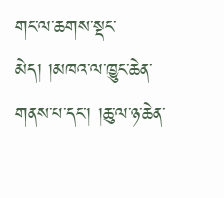གང་ལ་ཆགས་སྡང་མེད། །མཁའ་ལ་ཁྱུང་ཆེན་གནས་པ་དང་། །ཆུ་ལ་ཉ་ཆེན་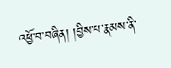འཕྱོ་བ་བཞིན། །བྱིས་པ་རྣམས་ནི་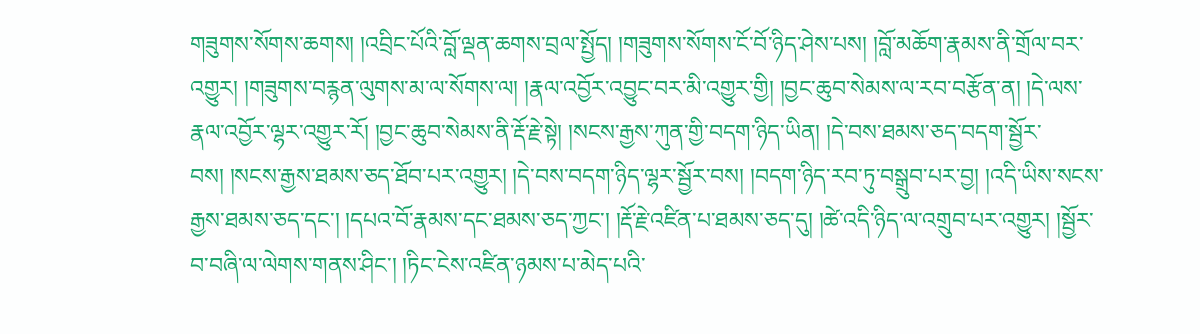གཟུགས་སོགས་ཆགས། །འབྲིང་པོའི་བློ་ལྡན་ཆགས་བྲལ་སྤྱོད། །གཟུགས་སོགས་ངོ་བོ་ཉིད་ཤེས་པས། །བློ་མཆོག་རྣམས་ནི་གྲོལ་བར་འགྱུར། །གཟུགས་བརྙན་ལུགས་མ་ལ་སོགས་ལ། །རྣལ་འབྱོར་འབྱུང་བར་མི་འགྱུར་གྱི། །བྱང་ཆུབ་སེམས་ལ་རབ་བརྩོན་ན། །དེ་ལས་རྣལ་འབྱོར་ལྷར་འགྱུར་རོ། །བྱང་ཆུབ་སེམས་ནི་རྡོ་རྗེ་སྟེ། །སངས་རྒྱས་ཀུན་གྱི་བདག་ཉིད་ཡིན། །དེ་བས་ཐམས་ཅད་བདག་སྦྱོར་བས། །སངས་རྒྱས་ཐམས་ཅད་ཐོབ་པར་འགྱུར། །དེ་བས་བདག་ཉིད་ལྷར་སྦྱོར་བས། །བདག་ཉིད་རབ་ཏུ་བསྒྲུབ་པར་བྱ། །འདི་ཡིས་སངས་རྒྱས་ཐམས་ཅད་དང་། །དཔའ་བོ་རྣམས་དང་ཐམས་ཅད་ཀྱང་། །རྡོ་རྗེ་འཛིན་པ་ཐམས་ཅད་དུ། །ཚེ་འདི་ཉིད་ལ་འགྲུབ་པར་འགྱུར། །སྦྱོར་བ་བཞི་ལ་ལེགས་གནས་ཤིང་། །ཏིང་ངེས་འཛིན་ཉམས་པ་མེད་པའི་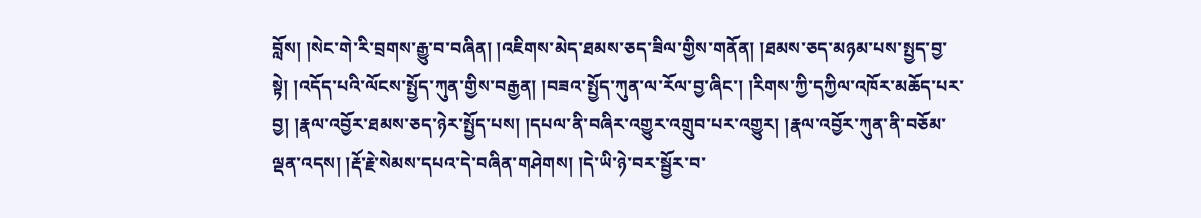བློས། །སེང་གེ་རི་བྲགས་རྒྱུ་བ་བཞིན། །འཇིགས་མེད་ཐམས་ཅད་ཟིལ་གྱིས་གནོན། །ཐམས་ཅད་མཉམ་པས་སྤྱད་བྱ་སྟེ། །འདོད་པའི་ལོངས་སྤྱོད་ཀུན་གྱིས་བརྒྱན། །བཟའ་སྤྱོད་ཀུན་ལ་རོལ་བྱ་ཞིང་། །རིགས་ཀྱི་དཀྱིལ་འཁོར་མཆོད་པར་བྱ། །རྣལ་འབྱོར་ཐམས་ཅད་ཉེར་སྤྱོད་པས། །དཔལ་ནི་བཞིར་འགྱུར་འགྲུབ་པར་འགྱུར། །རྣལ་འབྱོར་ཀུན་ནི་བཅོམ་ལྡན་འདས། །རྡོ་རྗེ་སེམས་དཔའ་དེ་བཞིན་གཤེགས། །དེ་ཡི་ཉེ་བར་སྦྱོར་བ་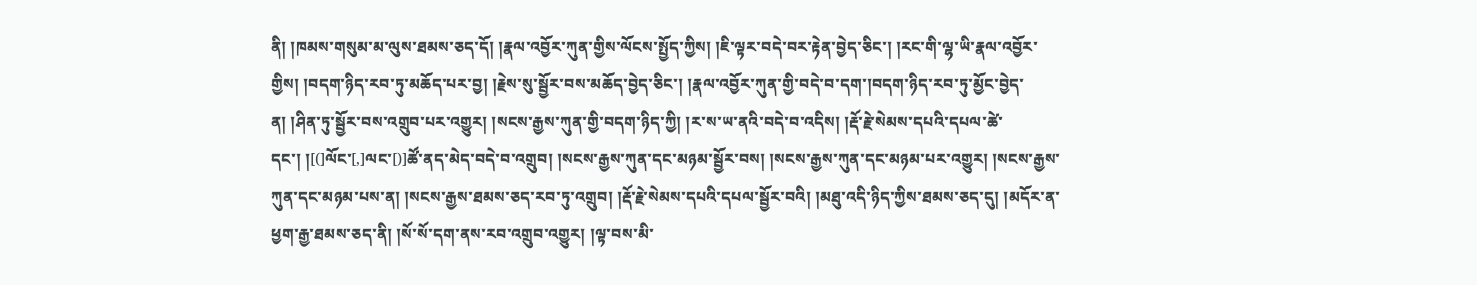ནི། །ཁམས་གསུམ་མ་ལུས་ཐམས་ཅད་དོ། །རྣལ་འབྱོར་ཀུན་གྱིས་ལོངས་སྤྱོད་ཀྱིས། །ཇི་ལྟར་བདེ་བར་རྟེན་བྱེད་ཅིང་། །རང་གི་ལྷ་ཡི་རྣལ་འབྱོར་གྱིས། །བདག་ཉིད་རབ་ཏུ་མཆོད་པར་བྱ། །རྗེས་སུ་སྦྱོར་བས་མཆོད་བྱེད་ཅིང་། །རྣལ་འབྱོར་ཀུན་གྱི་བདེ་བ་དག་།བདག་ཉིད་རབ་ཏུ་མྱོང་བྱེད་ན། །ཤིན་ཏུ་སྦྱོར་བས་འགྲུབ་པར་འགྱུར། །སངས་རྒྱས་ཀུན་གྱི་བདག་ཉིད་ཀྱི། །ར་ས་ཡ་ནའི་བདེ་བ་འདིས། །རྡོ་རྗེ་སེམས་དཔའི་དཔལ་ཚེ་དང་། །[(]ལོང་[,]ལང་[)]ཚོ་ནད་མེད་བདེ་བ་འགྲུབ། །སངས་རྒྱས་ཀུན་དང་མཉམ་སྦྱོར་བས། །སངས་རྒྱས་ཀུན་དང་མཉམ་པར་འགྱུར། །སངས་རྒྱས་ཀུན་དང་མཉམ་པས་ན། །སངས་རྒྱས་ཐམས་ཅད་རབ་ཏུ་འགྲུབ། །རྡོ་རྗེ་སེམས་དཔའི་དཔལ་སྦྱོར་བའི། །མཐུ་འདི་ཉིད་ཀྱིས་ཐམས་ཅད་དུ། །མདོར་ན་ཕྱག་རྒྱ་ཐམས་ཅད་ནི། །སོ་སོ་དག་ནས་རབ་འགྲུབ་འགྱུར། །ལྟ་བས་མི་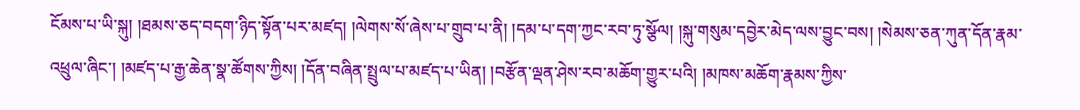ངོམས་པ་ཡི་སྐུ། །ཐམས་ཅད་བདག་ཉིད་སྟོན་པར་མཛད། །ལེགས་སོ་ཞེས་པ་གྲུབ་པ་ནི། །དམ་པ་དག་ཀྱང་རབ་ཏུ་སྩོལ། །སྐུ་གསུམ་དབྱེར་མེད་ལས་བྱུང་བས། །སེམས་ཅན་ཀུན་དོན་རྣམ་འཕྲུལ་ཞིང་། །མཛད་པ་རྒྱ་ཆེན་སྣ་ཚོགས་ཀྱིས། །དོན་བཞིན་སྤྲུལ་པ་མཛད་པ་ཡིན། །བརྩོན་ལྡན་ཤེས་རབ་མཆོག་གྱུར་པའི། །མཁས་མཆོག་རྣམས་ཀྱིས་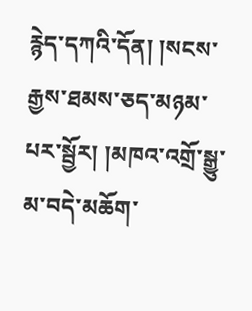རྙེད་དཀའི་དོན། །སངས་རྒྱས་ཐམས་ཅད་མཉམ་པར་སྦྱོར། །མཁའ་འགྲོ་སྒྱུ་མ་བདེ་མཆོག་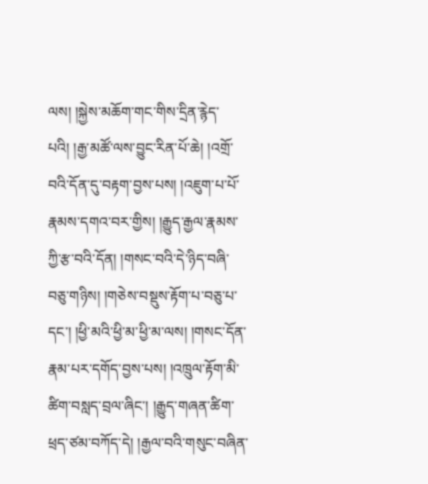ལས། །སྐྱེས་མཆོག་གང་གིས་དྲིན་རྙེད་པའི། །རྒྱ་མཚོ་ལས་བྱུང་རིན་པོ་ཆེ། །འགྲོ་བའི་དོན་དུ་བརྟག་བྱས་པས། །འཇུག་པ་པོ་རྣམས་དགའ་བར་གྱིས། །རྒྱུད་རྒྱལ་རྣམས་ཀྱི་རྩ་བའི་དོན། །གསང་བའི་དེ་ཉིད་བཞི་བཅུ་གཉིས། །གཅེས་བསྡུས་རྟོག་པ་བཅུ་པ་དང་། །ཕྱི་མའི་ཕྱི་མ་ཕྱི་མ་ལས། །གསང་དོན་རྣམ་པར་དགོད་བྱས་པས། །འཁྲུལ་རྟོག་མི་ཚིག་བསླད་བྲལ་ཞིང་། །རྒྱུད་གཞན་ཚིག་ཕྲད་ཙམ་བཀོད་དེ། །རྒྱལ་བའི་གསུང་བཞིན་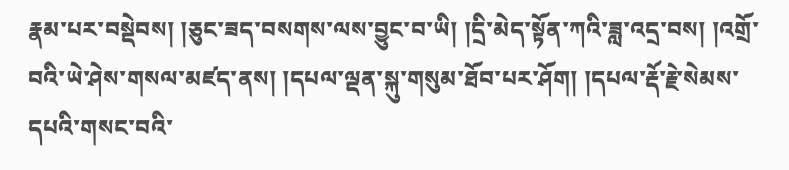རྣམ་པར་བསྡེབས། །ཅུང་ཟད་བསགས་ལས་བྱུང་བ་ཡི། །དྲི་མེད་སྟོན་ཀའི་ཟླ་འདྲ་བས། །འགྲོ་བའི་ཡེ་ཤེས་གསལ་མཛད་ནས། །དཔལ་ལྡན་སྐུ་གསུམ་ཐོབ་པར་ཤོག། །དཔལ་རྡོ་རྗེ་སེམས་དཔའི་གསང་བའི་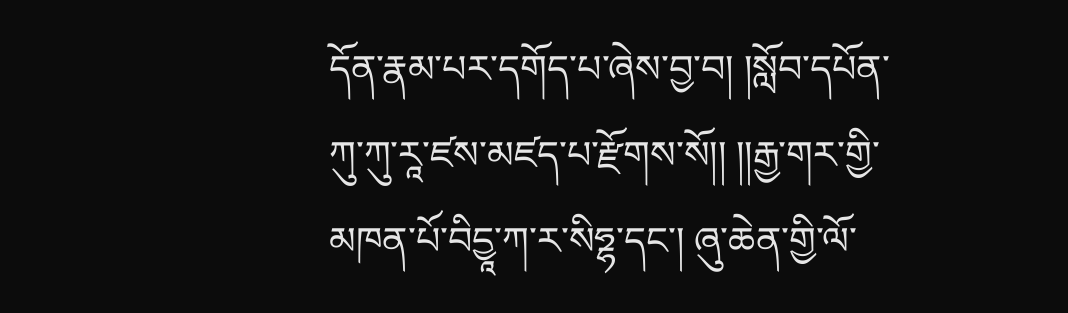དོན་རྣམ་པར་དགོད་པ་ཞེས་བྱ་བ། །སློབ་དཔོན་ཀུ་ཀུ་རཱ་ཛས་མཛད་པ་རྫོགས་སོ།། །།རྒྱ་གར་གྱི་མཁན་པོ་བིདྱཱ་ཀ་ར་སིཧྷ་དང་། ཞུ་ཆེན་གྱི་ལོ་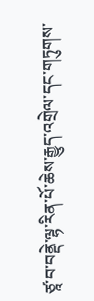ཙཱ་བ་བནྡེ་ལྷ་རིན་པོ་ཆེས་རྒྱུད་འགྲེལ་དང་གཏུགས་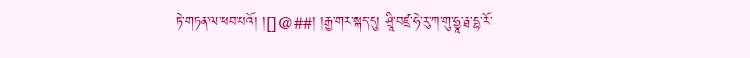ཏེ་གཏན་ལ་ཕབ་པའོ། །[]@##། །རྒྱ་གར་སྐད་དུ། ཤྲཱི་བཛྲ་ཧེ་རུ་ཀ་གུ་ཧྱཱ་རྠ་དྷ་རོ་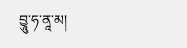བྱཱུ་ཧ་ནཱ་མ།